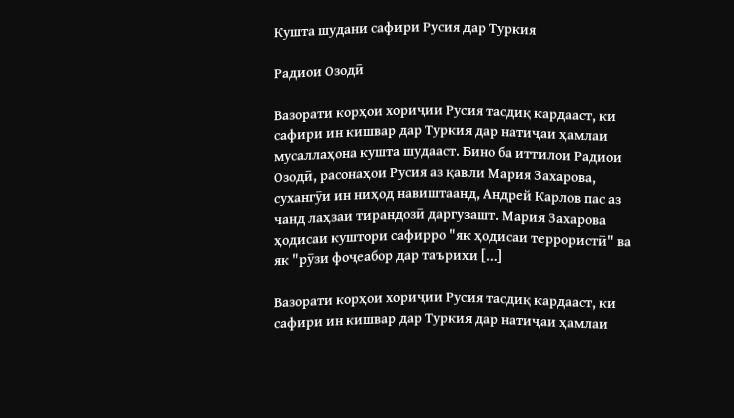Кушта шудани сафири Русия дар Туркия

Радиои Озодӣ

Вазорати корҳои хориҷии Русия тасдиқ кардааст, ки сафири ин кишвар дар Туркия дар натиҷаи ҳамлаи мусаллаҳона кушта шудааст. Бино ба иттилои Радиои Озодӣ, расонаҳои Русия аз қавли Мария Захарова, сухангӯи ин ниҳод навиштаанд, Андрей Карлов пас аз чанд лаҳзаи тирандозӣ даргузашт. Мария Захарова ҳодисаи куштори сафирро "як ҳодисаи террористӣ" ва як "рӯзи фоҷеабор дар таърихи […]

Вазорати корҳои хориҷии Русия тасдиқ кардааст, ки сафири ин кишвар дар Туркия дар натиҷаи ҳамлаи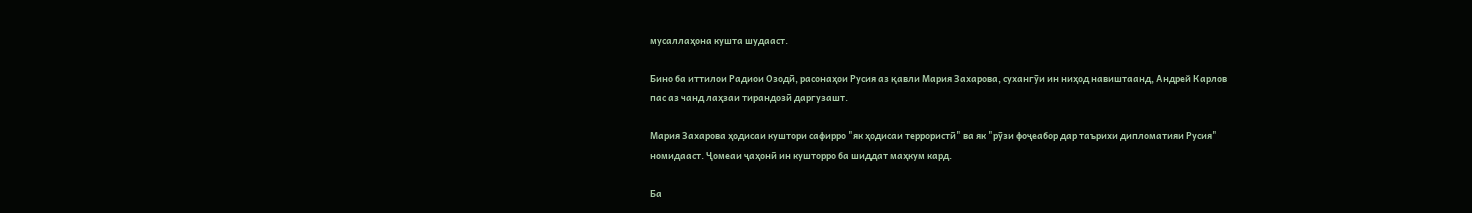мусаллаҳона кушта шудааст.

Бино ба иттилои Радиои Озодӣ, расонаҳои Русия аз қавли Мария Захарова, сухангӯи ин ниҳод навиштаанд, Андрей Карлов пас аз чанд лаҳзаи тирандозӣ даргузашт.

Мария Захарова ҳодисаи куштори сафирро "як ҳодисаи террористӣ" ва як "рӯзи фоҷеабор дар таърихи дипломатияи Русия" номидааст. Ҷомеаи ҷаҳонӣ ин кушторро ба шиддат маҳкум кард.

Ба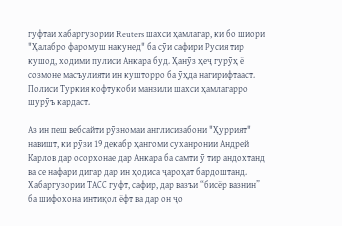гуфтаи хабаргузории Reuters шахси ҳамлагар, ки бо шиори "Ҳалабро фаромуш накунед" ба сӯи сафири Русия тир кушод, ходими пулиси Анкара буд. Ҳанӯз ҳеҷ гурӯҳ ё созмоне масъулияти ин кушторро ба ӯҳда нагирифтааст. Полиси Туркия кофтукоби манзили шахси ҳамлагарро шурӯъ кардаст.

Аз ин пеш вебсайти рӯзномаи англисизабони "Ҳуррият" навишт, ки рӯзи 19 декабр ҳангоми суханронии Андрей Карлов дар осорхонае дар Анкара ба самти ӯ тир андохтанд ва се нафари дигар дар ин ҳодиса ҷароҳат бардоштанд. Хабаргузории ТАСС гуфт, сафир, дар вазъи “бисёр вазнин” ба шифохона интиқол ёфт ва дар он ҷо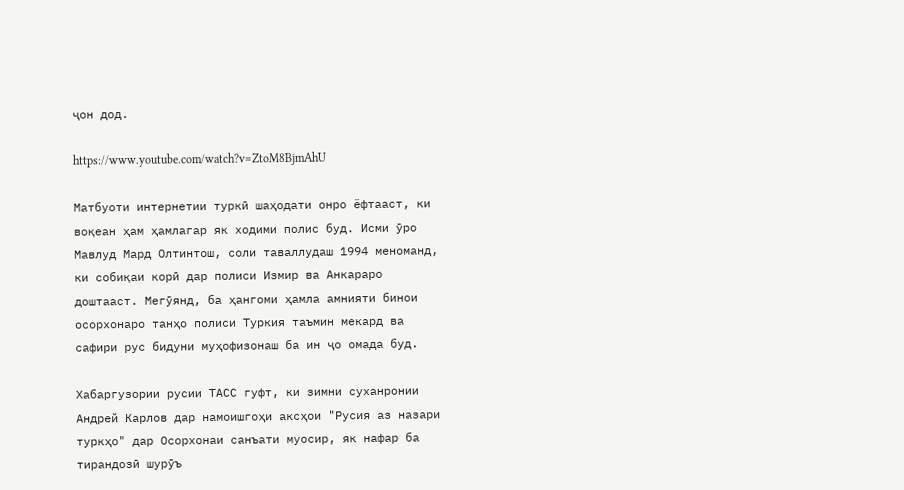ҷон дод.

https://www.youtube.com/watch?v=ZtoM8BjmAhU

Матбуоти интернетии туркӣ шаҳодати онро ёфтааст, ки воқеан ҳам ҳамлагар як ходими полис буд. Исми ӯро Мавлуд Мард Олтинтош, соли таваллудаш 1994 меноманд, ки собиқаи корӣ дар полиси Измир ва Анкараро доштааст. Мегӯянд, ба ҳангоми ҳамла амнияти бинои осорхонаро танҳо полиси Туркия таъмин мекард ва сафири рус бидуни муҳофизонаш ба ин ҷо омада буд.

Хабаргузории русии ТАСС гуфт, ки зимни суханронии Андрей Карлов дар намоишгоҳи аксҳои "Русия аз назари туркҳо" дар Осорхонаи санъати муосир, як нафар ба тирандозӣ шурӯъ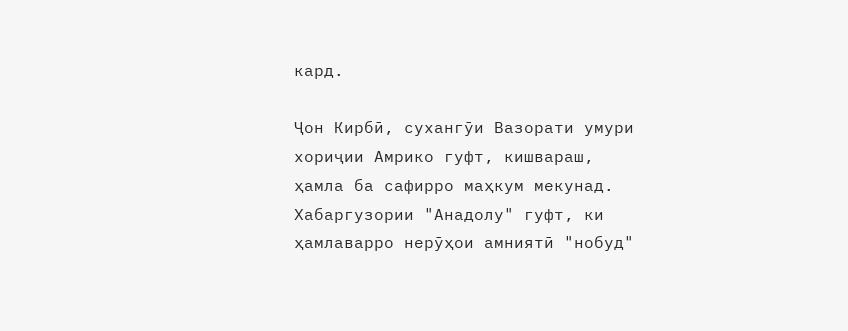кард.

Ҷон Кирбӣ, сухангӯи Вазорати умури хориҷии Амрико гуфт, кишвараш, ҳамла ба сафирро маҳкум мекунад. Хабаргузории "Анадолу" гуфт, ки ҳамлаварро нерӯҳои амниятӣ "нобуд"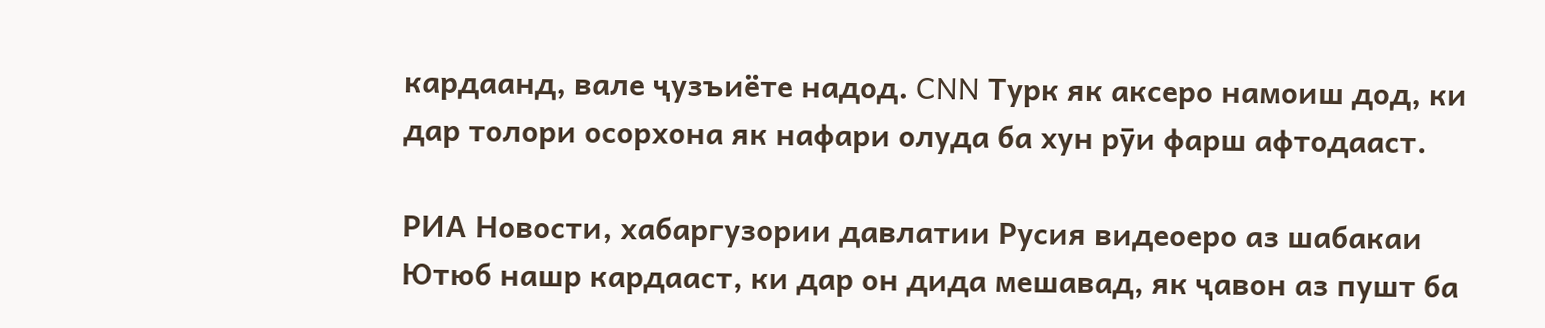кардаанд, вале ҷузъиёте надод. CNN Турк як аксеро намоиш дод, ки дар толори осорхона як нафари олуда ба хун рӯи фарш афтодааст.

РИА Новости, хабаргузории давлатии Русия видеоеро аз шабакаи Ютюб нашр кардааст, ки дар он дида мешавад, як ҷавон аз пушт ба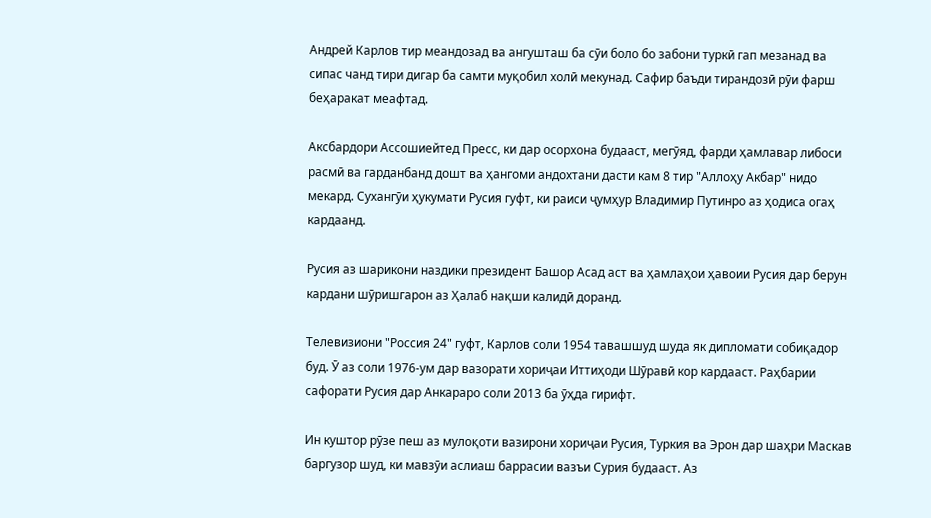Андрей Карлов тир меандозад ва ангушташ ба сӯи боло бо забони туркӣ гап мезанад ва сипас чанд тири дигар ба самти муқобил холӣ мекунад. Сафир баъди тирандозӣ рӯи фарш беҳаракат меафтад.

Аксбардори Ассошиейтед Пресс, ки дар осорхона будааст, мегӯяд, фарди ҳамлавар либоси расмӣ ва гарданбанд дошт ва ҳангоми андохтани дасти кам 8 тир "Аллоҳу Акбар" нидо мекард. Сухангӯи ҳукумати Русия гуфт, ки раиси ҷумҳур Владимир Путинро аз ҳодиса огаҳ кардаанд.

Русия аз шарикони наздики президент Башор Асад аст ва ҳамлаҳои ҳавоии Русия дар берун кардани шӯришгарон аз Ҳалаб нақши калидӣ доранд.

Телевизиони "Россия 24" гуфт, Карлов соли 1954 тавашшуд шуда як дипломати собиқадор буд. Ӯ аз соли 1976-ум дар вазорати хориҷаи Иттиҳоди Шӯравӣ кор кардааст. Раҳбарии сафорати Русия дар Анкараро соли 2013 ба ӯҳда гирифт.

Ин куштор рӯзе пеш аз мулоқоти вазирони хориҷаи Русия, Туркия ва Эрон дар шаҳри Маскав баргузор шуд, ки мавзӯи аслиаш баррасии вазъи Сурия будааст. Аз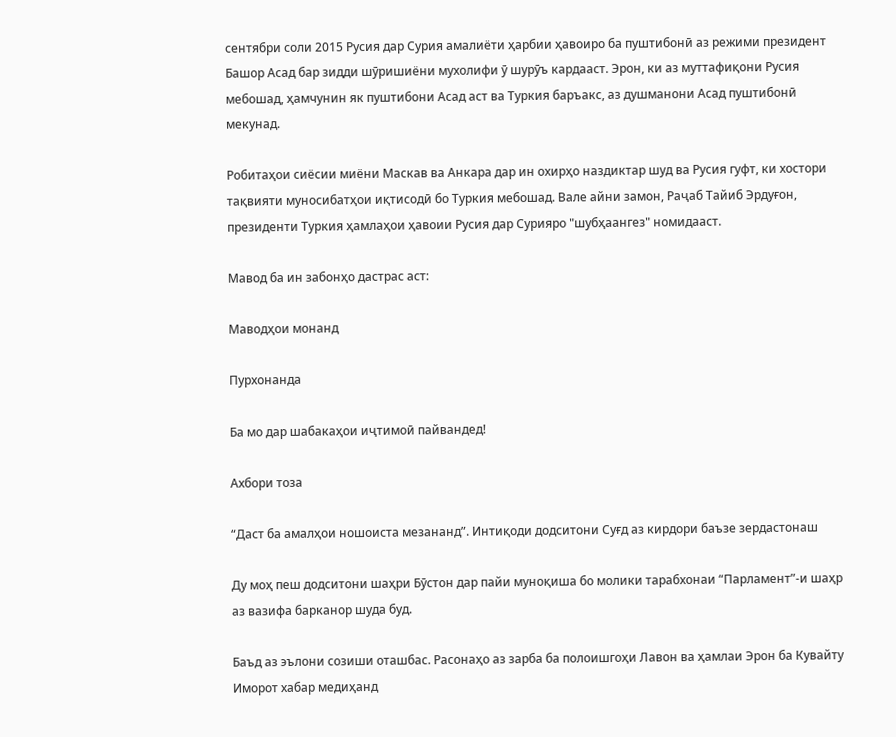сентябри соли 2015 Русия дар Сурия амалиёти ҳарбии ҳавоиро ба пуштибонӣ аз режими президент Башор Асад бар зидди шӯришиёни мухолифи ӯ шурӯъ кардааст. Эрон, ки аз муттафиқони Русия мебошад, ҳамчунин як пуштибони Асад аст ва Туркия баръакс, аз душманони Асад пуштибонӣ мекунад.

Робитаҳои сиёсии миёни Маскав ва Анкара дар ин охирҳо наздиктар шуд ва Русия гуфт, ки хостори тақвияти муносибатҳои иқтисодӣ бо Туркия мебошад. Вале айни замон, Раҷаб Тайиб Эрдуғон, президенти Туркия ҳамлаҳои ҳавоии Русия дар Сурияро "шубҳаангез" номидааст.

Мавод ба ин забонҳо дастрас аст:

Маводҳои монанд

Пурхонанда

Ба мо дар шабакаҳои иҷтимоӣ пайвандед!

Ахбори тоза

“Даст ба амалҳои ношоиста мезананд”. Интиқоди додситони Суғд аз кирдори баъзе зердастонаш

Ду моҳ пеш додситони шаҳри Бӯстон дар пайи муноқиша бо молики тарабхонаи “Парламент”-и шаҳр аз вазифа барканор шуда буд.

Баъд аз эълони созиши оташбас. Расонаҳо аз зарба ба полоишгоҳи Лавон ва ҳамлаи Эрон ба Кувайту Иморот хабар медиҳанд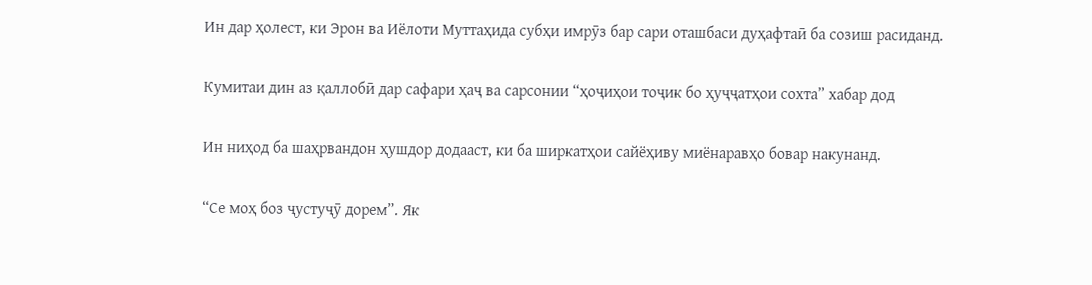Ин дар ҳолест, ки Эрон ва Иёлоти Муттаҳида субҳи имрӯз бар сари оташбаси дуҳафтаӣ ба созиш расиданд.

Кумитаи дин аз қаллобӣ дар сафари ҳаҷ ва сарсонии “ҳоҷиҳои тоҷик бо ҳуҷҷатҳои сохта” хабар дод

Ин ниҳод ба шаҳрвандон ҳушдор додааст, ки ба ширкатҳои сайёҳиву миёнаравҳо бовар накунанд.

“Се моҳ боз ҷустуҷӯ дорем”. Як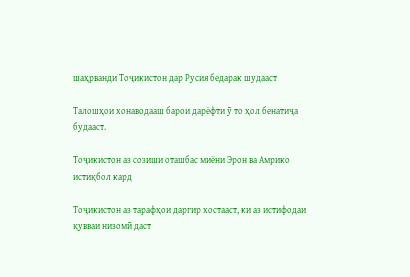шаҳрванди Тоҷикистон дар Русия бедарак шудааст

Талошҳои хонаводааш барои дарёфти ӯ то ҳол бенатиҷа будааст.

Тоҷикистон аз созиши оташбас миёни Эрон ва Амрико истиқбол кард

Тоҷикистон аз тарафҳои даргир хостааст, ки аз истифодаи қувваи низомӣ даст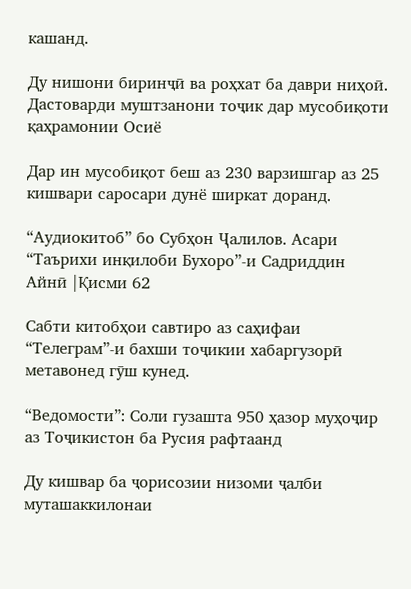кашанд.

Ду нишони биринҷӣ ва роҳхат ба даври ниҳоӣ. Дастоварди муштзанони тоҷик дар мусобиқоти қаҳрамонии Осиё

Дар ин мусобиқот беш аз 230 варзишгар аз 25 кишвари саросари дунё ширкат доранд.

“Аудиокитоб” бо Субҳон Ҷалилов. Асари “Таърихи инқилоби Бухоро”-и Садриддин Айнӣ |Қисми 62

Cабти китобҳои савтиро аз саҳифаи “Телеграм”-и бахши тоҷикии хабаргузорӣ метавонед гӯш кунед.

“Ведомости”: Соли гузашта 950 ҳазор муҳоҷир аз Тоҷикистон ба Русия рафтаанд

Ду кишвар ба ҷорисозии низоми ҷалби муташаккилонаи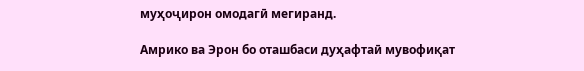муҳоҷирон омодагӣ мегиранд.

Амрико ва Эрон бо оташбаси дуҳафтаӣ мувофиқат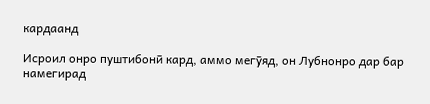кардаанд

Исроил онро пуштибонӣ кард, аммо мегӯяд, он Лубнонро дар бар намегирад